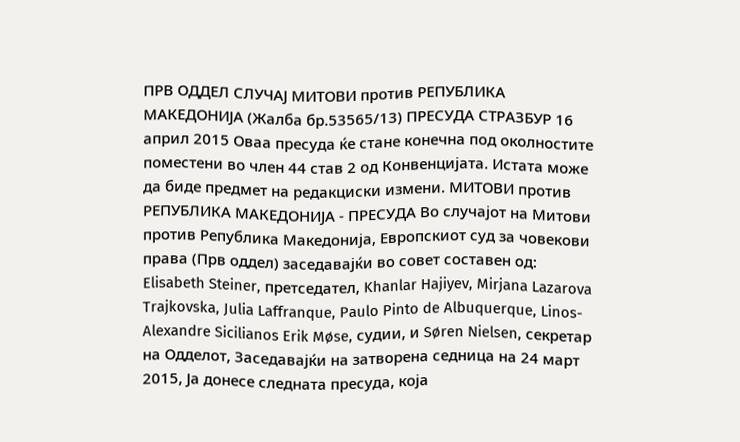ПРВ ОДДЕЛ СЛУЧАЈ МИТОВИ против РЕПУБЛИКА МАКЕДОНИЈА (Жалба бр.53565/13) ПРЕСУДА СТРАЗБУР 16 април 2015 Оваа пресуда ќе стане конечна под околностите поместени во член 44 став 2 од Конвенцијата. Истата може да биде предмет на редакциски измени. МИТОВИ против РЕПУБЛИКА МАКЕДОНИЈА - ПРЕСУДА Во случајот на Митови против Република Македонија, Европскиот суд за човекови права (Прв оддел) заседавајќи во совет составен од: Elisabeth Steiner, претседател, Khanlar Hajiyev, Mirjana Lazarova Trajkovska, Julia Laffranque, Paulo Pinto de Albuquerque, Linos-Alexandre Sicilianos Erik Møse, судии, и Søren Nielsen, секретар на Одделот, Заседавајќи на затворена седница на 24 март 2015, Ја донесе следната пресуда, која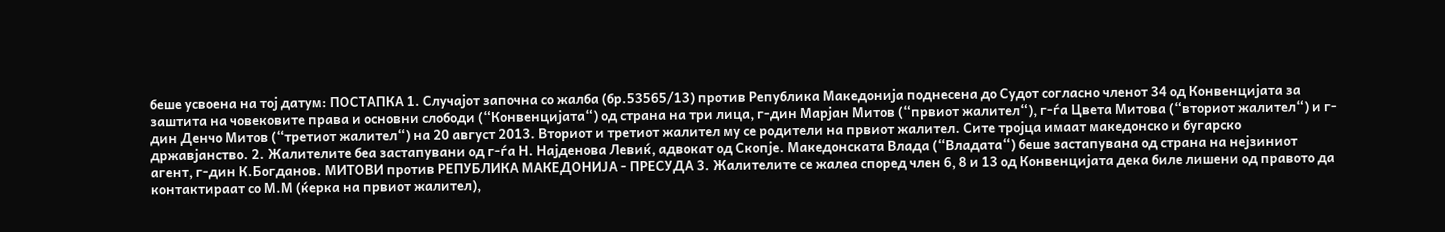беше усвоена на тој датум: ПОСТАПКА 1. Случајот започна со жалба (бр.53565/13) против Република Македонија поднесена до Судот согласно членот 34 од Конвенцијата за заштита на човековите права и основни слободи (“Конвенцијата“) од страна на три лица, г-дин Марјан Митов (“првиот жалител“), г-ѓа Цвета Митова (“вториот жалител“) и г-дин Денчо Митов (“третиот жалител“) на 20 август 2013. Вториот и третиот жалител му се родители на првиот жалител. Сите тројца имаат македонско и бугарско државјанство. 2. Жалителите беа застапувани од г-ѓа Н. Најденова Левиќ, адвокат од Скопје. Македонската Влада (“Владата“) беше застапувана од страна на нејзиниот агент, г-дин К.Богданов. МИТОВИ против РЕПУБЛИКА МАКЕДОНИЈА - ПРЕСУДА 3. Жалителите се жалеа според член 6, 8 и 13 од Конвенцијата дека биле лишени од правото да контактираат со М.М (ќерка на првиот жалител),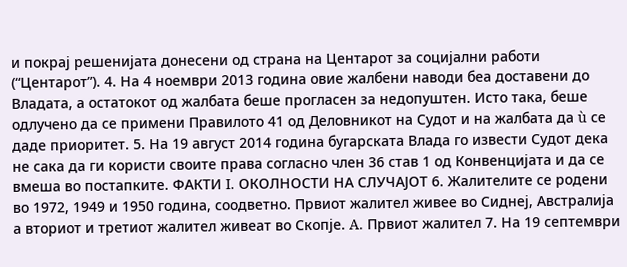и покрај решенијата донесени од страна на Центарот за социјални работи (“Центарот”). 4. На 4 ноември 2013 година овие жалбени наводи беа доставени до Владата, а остатокот од жалбата беше прогласен за недопуштен. Исто така, беше одлучено да се примени Правилото 41 од Деловникот на Судот и на жалбата да ù се даде приоритет. 5. На 19 август 2014 година бугарската Влада го извести Судот дека не сака да ги користи своите права согласно член 36 став 1 од Конвенцијата и да се вмеша во постапките. ФАКТИ I. ОКОЛНОСТИ НА СЛУЧАЈОТ 6. Жалителите се родени во 1972, 1949 и 1950 година, соодветно. Првиот жалител живее во Сиднеј, Австралија а вториот и третиот жалител живеат во Скопје. A. Првиот жалител 7. На 19 септември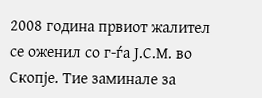2008 година првиот жалител се оженил со г-ѓа Ј.С.М. во Скопје. Тие заминале за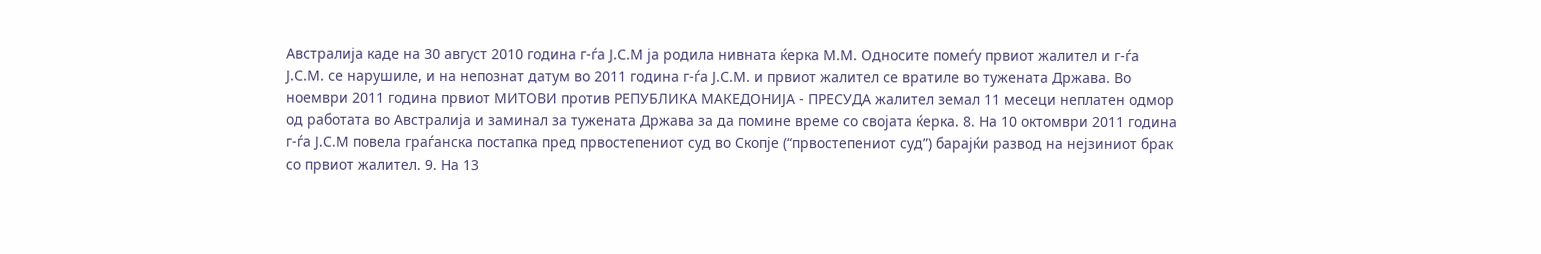Австралија каде на 30 август 2010 година г-ѓа Ј.С.М ја родила нивната ќерка М.М. Односите помеѓу првиот жалител и г-ѓа Ј.С.М. се нарушиле, и на непознат датум во 2011 година г-ѓа Ј.С.М. и првиот жалител се вратиле во тужената Држава. Во ноември 2011 година првиот МИТОВИ против РЕПУБЛИКА МАКЕДОНИЈА - ПРЕСУДА жалител земал 11 месеци неплатен одмор од работата во Австралија и заминал за тужената Држава за да помине време со својата ќерка. 8. На 10 октомври 2011 година г-ѓа Ј.С.М повела граѓанска постапка пред првостепениот суд во Скопје (“првостепениот суд”) барајќи развод на нејзиниот брак со првиот жалител. 9. На 13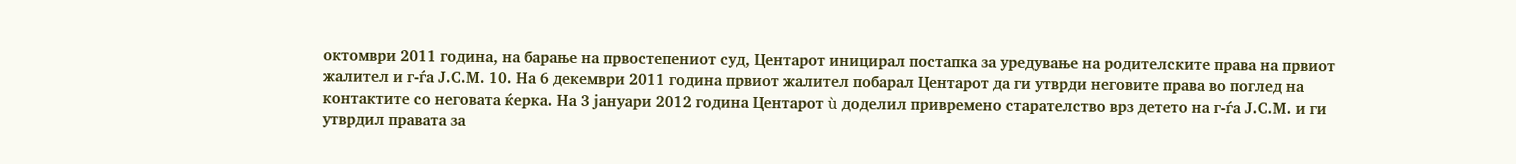октомври 2011 година, на барање на првостепениот суд, Центарот иницирал постапка за уредување на родителските права на првиот жалител и г-ѓа Ј.С.М. 10. На 6 декември 2011 година првиот жалител побарал Центарот да ги утврди неговите права во поглед на контактите со неговата ќерка. На 3 јануари 2012 година Центарот ù доделил привремено старателство врз детето на г-ѓа Ј.С.М. и ги утврдил правата за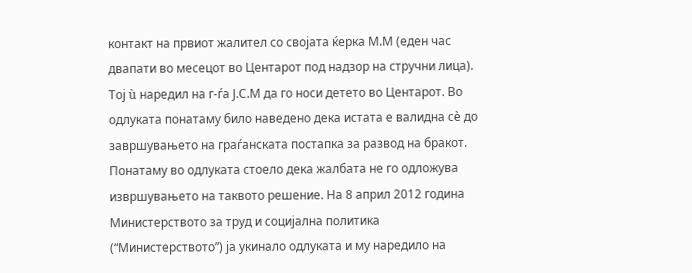контакт на првиот жалител со својата ќерка М.М (еден час двапати во месецот во Центарот под надзор на стручни лица). Тој ù наредил на г-ѓа Ј.С.М да го носи детето во Центарот. Во одлуката понатаму било наведено дека истата е валидна сè до завршувањето на граѓанската постапка за развод на бракот. Понатаму во одлуката стоело дека жалбата не го одложува извршувањето на таквото решение. На 8 април 2012 година Министерството за труд и социјална политика (“Министерството”) ја укинало одлуката и му наредило на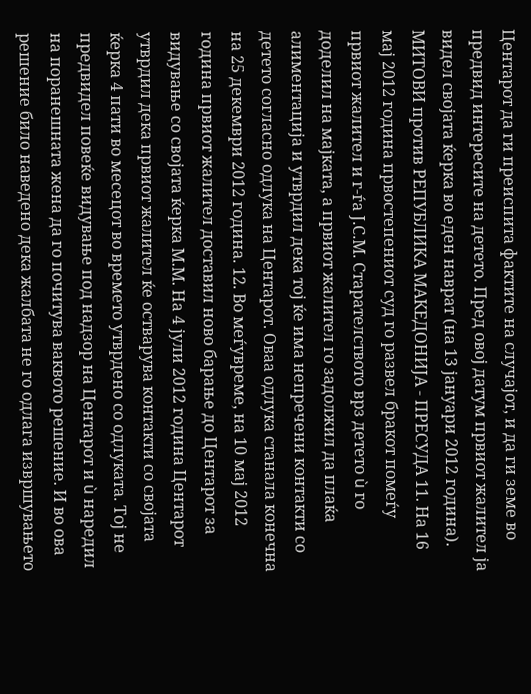Центарот да ги преиспита фактите на случајот, и да ги земе во предвид интересите на детето. Пред овој датум првиот жалител ја видел својата ќерка во еден наврат (на 13 јануари 2012 година). МИТОВИ против РЕПУБЛИКА МАКЕДОНИЈА - ПРЕСУДА 11. На 16 мај 2012 година првостепениот суд го развел бракот помеѓу првиот жалител и г-ѓа Ј.С.М. Старателството врз детето ù го доделил на мајката, а првиот жалител го задолжил да плаќа алиментација и утврдил дека тој ќе има непречени контакти со детето согласно одлука на Центарот. Оваа одлука станала конечна на 25 декември 2012 година. 12. Во меѓувреме, на 10 мај 2012 година првиот жалител доставил ново барање до Центарот за видување со својата ќерка М.М. На 4 јули 2012 година Центарот утврдил дека првиот жалител ќе остварува контакти со својата ќерка 4 пати во месецот во времето утврдено со одлуката. Тој не предвидел повеќе видување под надзор на Центарот и ù наредил на поранешната жена да го почитува ваквото решение. И во ова решение било наведено дека жалбата не го одлага извршувањето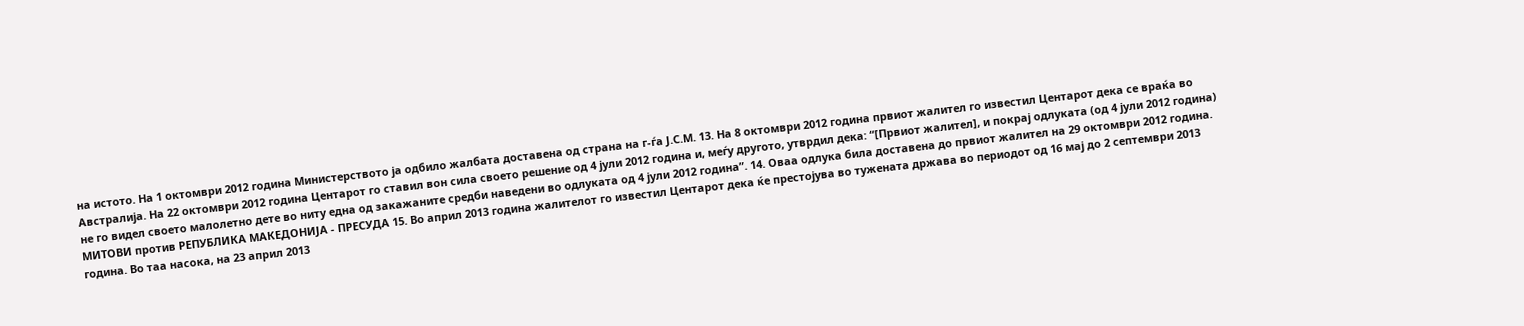на истото. На 1 октомври 2012 година Министерството ја одбило жалбата доставена од страна на г-ѓа Ј.С.М. 13. На 8 октомври 2012 година првиот жалител го известил Центарот дека се враќа во Австралија. На 22 октомври 2012 година Центарот го ставил вон сила своето решение од 4 јули 2012 година и, меѓу другото, утврдил дека: “[Првиот жалител], и покрај одлуката (од 4 јули 2012 година) не го видел своето малолетно дете во ниту една од закажаните средби наведени во одлуката од 4 јули 2012 година”. 14. Оваа одлука била доставена до првиот жалител на 29 октомври 2012 година. МИТОВИ против РЕПУБЛИКА МАКЕДОНИЈА - ПРЕСУДА 15. Во април 2013 година жалителот го известил Центарот дека ќе престојува во тужената држава во периодот од 16 мај до 2 септември 2013 година. Во таа насока, на 23 април 2013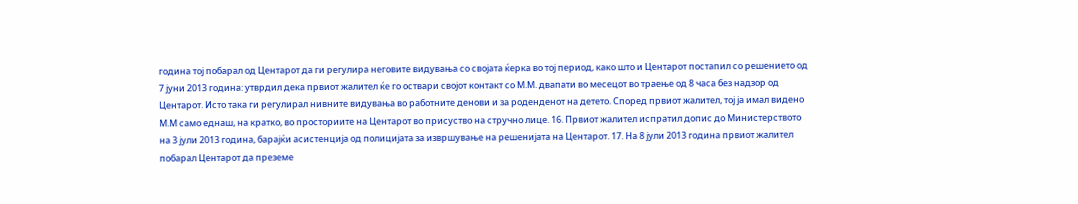година тој побарал од Центарот да ги регулира неговите видувања со својата ќерка во тој период, како што и Центарот постапил со решението од 7 јуни 2013 година: утврдил дека првиот жалител ќе го оствари својот контакт со М.М. двапати во месецот во траење од 8 часа без надзор од Центарот. Исто така ги регулирал нивните видувања во работните денови и за роденденот на детето. Според првиот жалител, тој ја имал видено М.М само еднаш, на кратко, во просториите на Центарот во присуство на стручно лице. 16. Првиот жалител испратил допис до Министерството на 3 јули 2013 година, барајќи асистенција од полицијата за извршување на решенијата на Центарот. 17. На 8 јули 2013 година првиот жалител побарал Центарот да преземе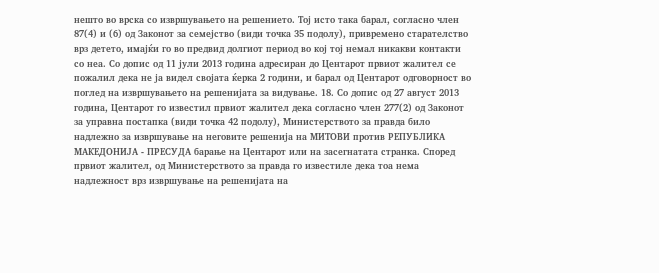нешто во врска со извршувањето на решението. Тој исто така барал, согласно член 87(4) и (6) од Законот за семејство (види точка 35 подолу), привремено старателство врз детето, имајќи го во предвид долгиот период во кој тој немал никакви контакти со неа. Со допис од 11 јули 2013 година адресиран до Центарот првиот жалител се пожалил дека не ја видел својата ќерка 2 години, и барал од Центарот одговорност во поглед на извршувањето на решенијата за видување. 18. Со допис од 27 август 2013 година, Центарот го известил првиот жалител дека согласно член 277(2) од Законот за управна постапка (види точка 42 подолу), Министерството за правда било надлежно за извршување на неговите решенија на МИТОВИ против РЕПУБЛИКА МАКЕДОНИЈА - ПРЕСУДА барање на Центарот или на засегнатата странка. Според првиот жалител, од Министерството за правда го известиле дека тоа нема надлежност врз извршување на решенијата на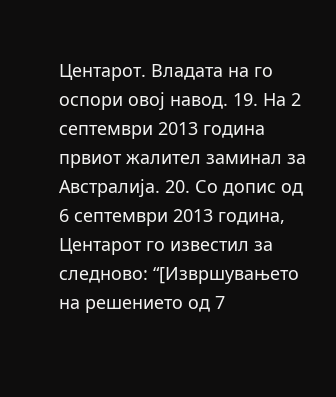Центарот. Владата на го оспори овој навод. 19. На 2 септември 2013 година првиот жалител заминал за Австралија. 20. Со допис од 6 септември 2013 година, Центарот го известил за следново: “[Извршувањето на решението од 7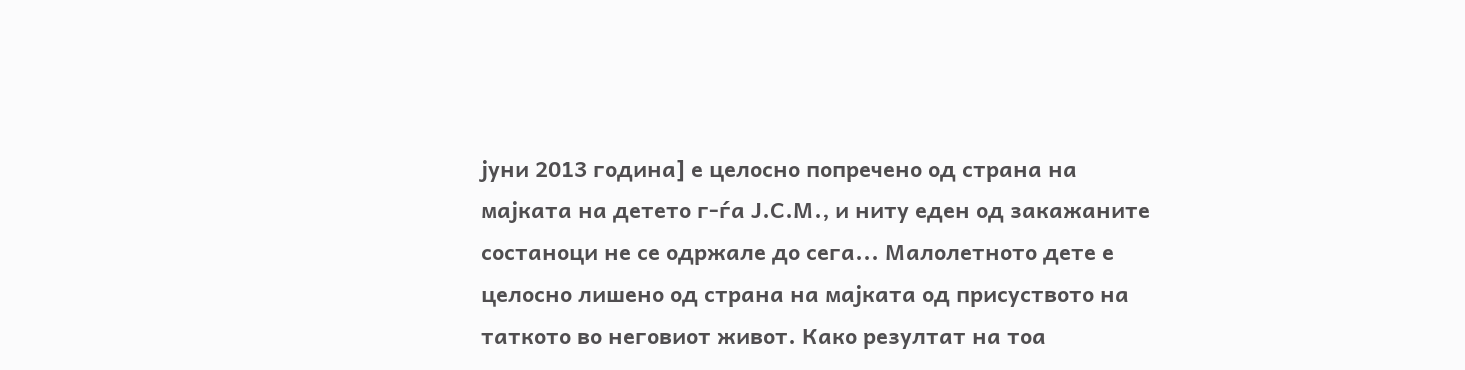јуни 2013 година] е целосно попречено од страна на мајката на детето г-ѓа Ј.С.М., и ниту еден од закажаните состаноци не се одржале до сега... Малолетното дете е целосно лишено од страна на мајката од присуството на таткото во неговиот живот. Како резултат на тоа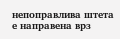непоправлива штета е направена врз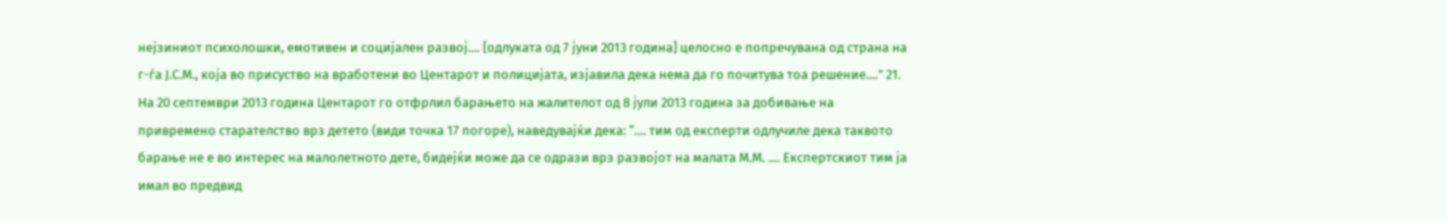нејзиниот психолошки, емотивен и социјален развој.... [одлуката од 7 јуни 2013 година] целосно е попречувана од страна на г-ѓа Ј.С.М., која во присуство на вработени во Центарот и полицијата, изјавила дека нема да го почитува тоа решение....” 21. На 20 септември 2013 година Центарот го отфрлил барањето на жалителот од 8 јули 2013 година за добивање на привремено старателство врз детето (види точка 17 погоре), наведувајќи дека: “.... тим од експерти одлучиле дека таквото барање не е во интерес на малолетното дете, бидејќи може да се одрази врз развојот на малата М.М. .... Експертскиот тим ја имал во предвид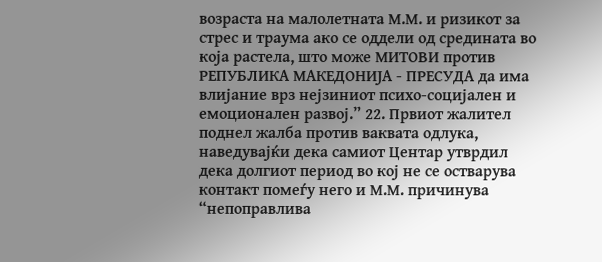возраста на малолетната М.М. и ризикот за стрес и траума ако се оддели од средината во која растела, што може МИТОВИ против РЕПУБЛИКА МАКЕДОНИЈА - ПРЕСУДА да има влијание врз нејзиниот психо-социјален и емоционален развој.” 22. Првиот жалител поднел жалба против ваквата одлука, наведувајќи дека самиот Центар утврдил дека долгиот период во кој не се остварува контакт помеѓу него и М.М. причинува “непоправлива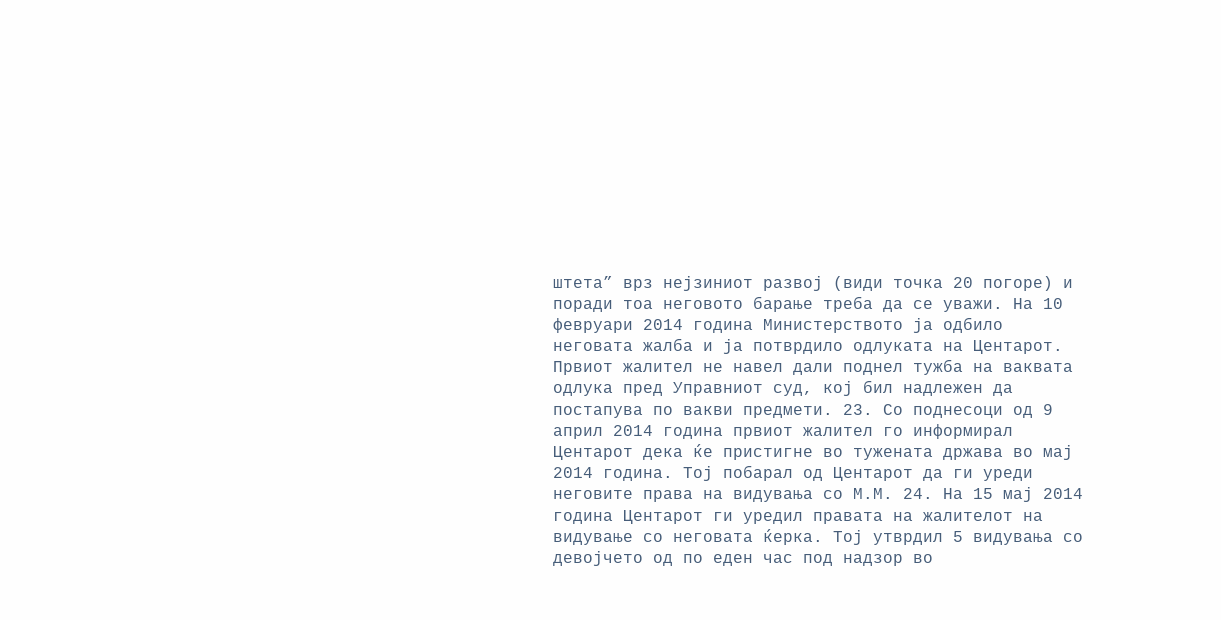штета” врз нејзиниот развој (види точка 20 погоре) и поради тоа неговото барање треба да се уважи. На 10 февруари 2014 година Министерството ја одбило неговата жалба и ја потврдило одлуката на Центарот. Првиот жалител не навел дали поднел тужба на ваквата одлука пред Управниот суд, кој бил надлежен да постапува по вакви предмети. 23. Со поднесоци од 9 април 2014 година првиот жалител го информирал Центарот дека ќе пристигне во тужената држава во мај 2014 година. Тој побарал од Центарот да ги уреди неговите права на видувања со М.М. 24. На 15 мај 2014 година Центарот ги уредил правата на жалителот на видување со неговата ќерка. Тој утврдил 5 видувања со девојчето од по еден час под надзор во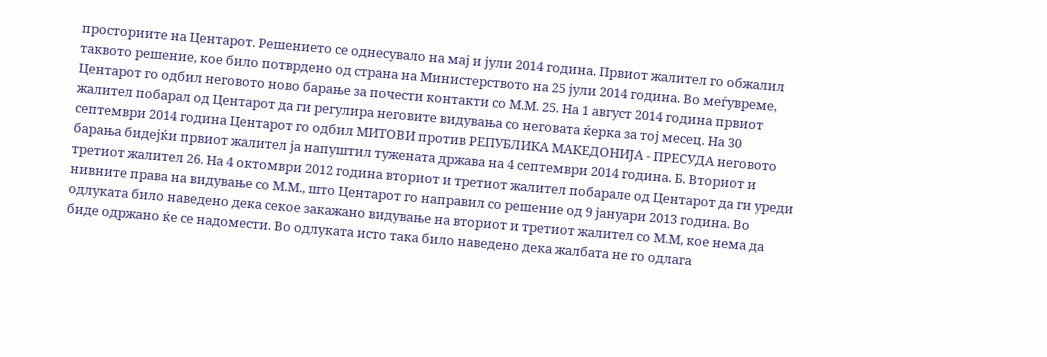просториите на Центарот. Решението се однесувало на мај и јули 2014 година. Првиот жалител го обжалил таквото решение, кое било потврдено од страна на Министерството на 25 јули 2014 година. Во меѓувреме, Центарот го одбил неговото ново барање за почести контакти со М.М. 25. На 1 август 2014 година првиот жалител побарал од Центарот да ги регулира неговите видувања со неговата ќерка за тој месец. На 30 септември 2014 година Центарот го одбил МИТОВИ против РЕПУБЛИКА МАКЕДОНИЈА - ПРЕСУДА неговото барања бидејќи првиот жалител ја напуштил тужената држава на 4 септември 2014 година. Б. Вториот и третиот жалител 26. На 4 октомври 2012 година вториот и третиот жалител побарале од Центарот да ги уреди нивните права на видување со М.М., што Центарот го направил со решение од 9 јануари 2013 година. Во одлуката било наведено дека секое закажано видување на вториот и третиот жалител со М.М, кое нема да биде одржано ќе се надомести. Во одлуката исто така било наведено дека жалбата не го одлага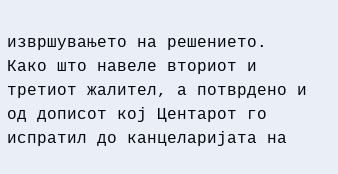извршувањето на решението. Како што навеле вториот и третиот жалител, а потврдено и од дописот кој Центарот го испратил до канцеларијата на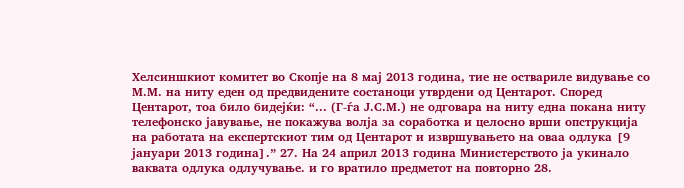Хелсиншкиот комитет во Скопје на 8 мај 2013 година, тие не оствариле видување со М.М. на ниту еден од предвидените состаноци утврдени од Центарот. Според Центарот, тоа било бидејќи: “... (Г-ѓа Ј.С.М.) не одговара на ниту една покана ниту телефонско јавување, не покажува волја за соработка и целосно врши опструкција на работата на експертскиот тим од Центарот и извршувањето на оваа одлука [9 јануари 2013 година].” 27. На 24 април 2013 година Министерството ја укинало ваквата одлука одлучување. и го вратило предметот на повторно 28.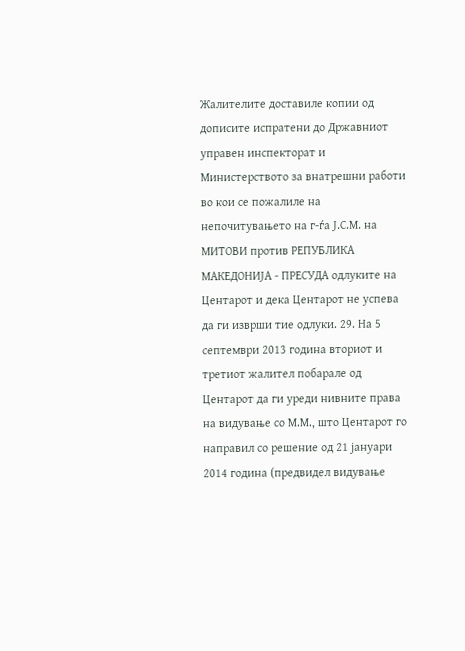Жалителите доставиле копии од дописите испратени до Државниот управен инспекторат и Министерството за внатрешни работи во кои се пожалиле на непочитувањето на г-ѓа Ј.С.М. на МИТОВИ против РЕПУБЛИКА МАКЕДОНИЈА - ПРЕСУДА одлуките на Центарот и дека Центарот не успева да ги изврши тие одлуки. 29. На 5 септември 2013 година вториот и третиот жалител побарале од Центарот да ги уреди нивните права на видување со М.М., што Центарот го направил со решение од 21 јануари 2014 година (предвидел видување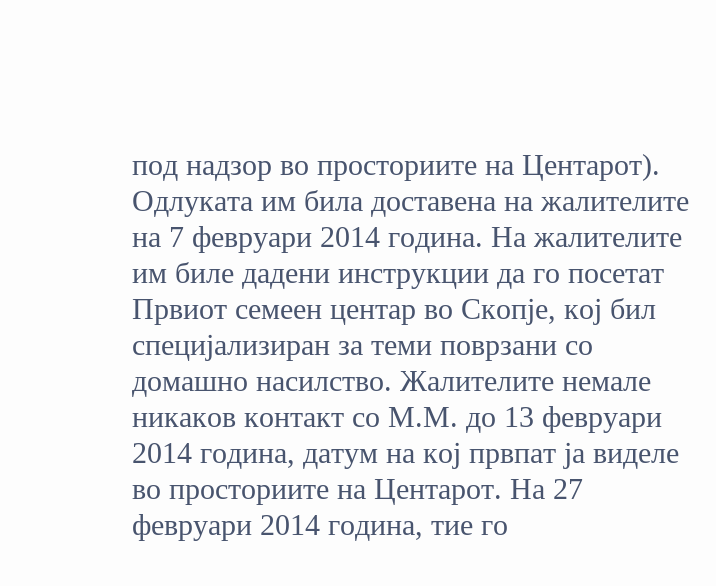под надзор во просториите на Центарот). Одлуката им била доставена на жалителите на 7 февруари 2014 година. На жалителите им биле дадени инструкции да го посетат Првиот семеен центар во Скопје, кој бил специјализиран за теми поврзани со домашно насилство. Жалителите немале никаков контакт со М.М. до 13 февруари 2014 година, датум на кој првпат ја виделе во просториите на Центарот. На 27 февруари 2014 година, тие го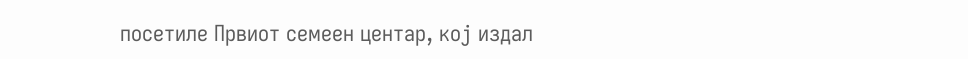посетиле Првиот семеен центар, кој издал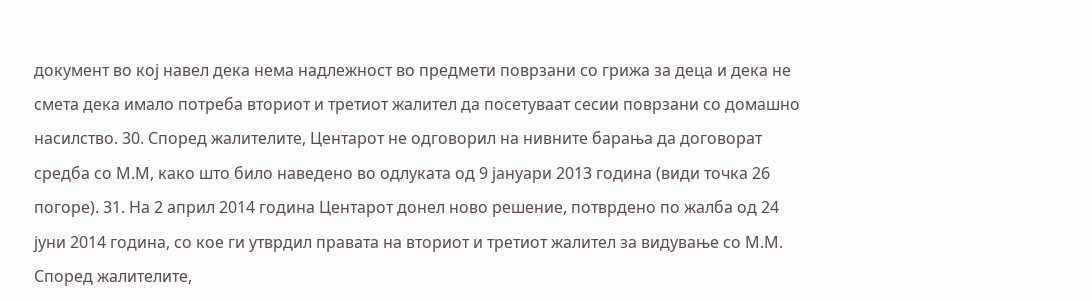документ во кој навел дека нема надлежност во предмети поврзани со грижа за деца и дека не смета дека имало потреба вториот и третиот жалител да посетуваат сесии поврзани со домашно насилство. 30. Според жалителите, Центарот не одговорил на нивните барања да договорат средба со М.М, како што било наведено во одлуката од 9 јануари 2013 година (види точка 26 погоре). 31. На 2 април 2014 година Центарот донел ново решение, потврдено по жалба од 24 јуни 2014 година, со кое ги утврдил правата на вториот и третиот жалител за видување со М.М. Според жалителите,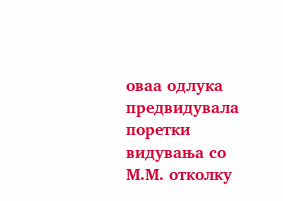оваа одлука предвидувала поретки видувања со М.М. отколку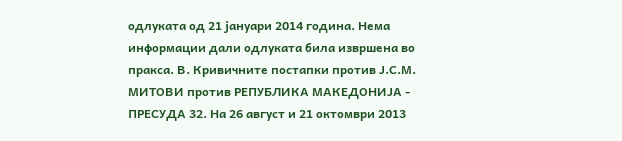одлуката од 21 јануари 2014 година. Нема информации дали одлуката била извршена во пракса. В. Кривичните постапки против Ј.С.М. МИТОВИ против РЕПУБЛИКА МАКЕДОНИЈА - ПРЕСУДА 32. На 26 август и 21 октомври 2013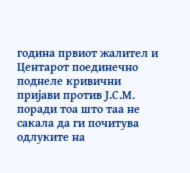година првиот жалител и Центарот поединечно поднеле кривични пријави против Ј.С.М. поради тоа што таа не сакала да ги почитува одлуките на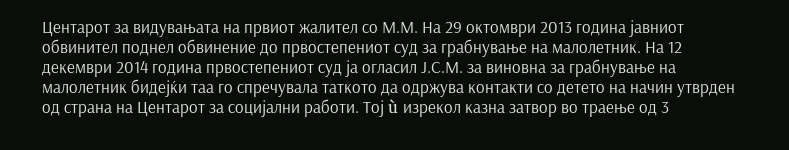Центарот за видувањата на првиот жалител со М.М. На 29 октомври 2013 година јавниот обвинител поднел обвинение до првостепениот суд за грабнување на малолетник. На 12 декември 2014 година првостепениот суд ја огласил Ј.С.М. за виновна за грабнување на малолетник бидејќи таа го спречувала таткото да одржува контакти со детето на начин утврден од страна на Центарот за социјални работи. Тој ù изрекол казна затвор во траење од 3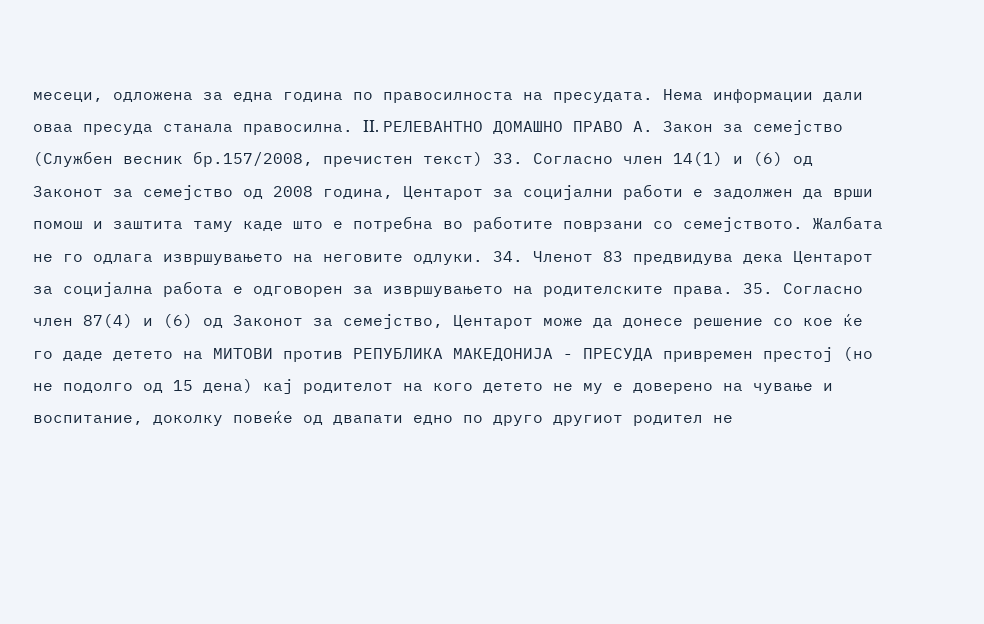месеци, одложена за една година по правосилноста на пресудата. Нема информации дали оваа пресуда станала правосилна. II. РЕЛЕВАНТНО ДОМАШНО ПРАВО А. Закон за семејство (Службен весник бр.157/2008, пречистен текст) 33. Согласно член 14(1) и (6) од Законот за семејство од 2008 година, Центарот за социјални работи е задолжен да врши помош и заштита таму каде што е потребна во работите поврзани со семејството. Жалбата не го одлага извршувањето на неговите одлуки. 34. Членот 83 предвидува дека Центарот за социјална работа е одговорен за извршувањето на родителските права. 35. Согласно член 87(4) и (6) од Законот за семејство, Центарот може да донесе решение со кое ќе го даде детето на МИТОВИ против РЕПУБЛИКА МАКЕДОНИЈА - ПРЕСУДА привремен престој (но не подолго од 15 дена) кај родителот на кого детето не му е доверено на чување и воспитание, доколку повеќе од двапати едно по друго другиот родител не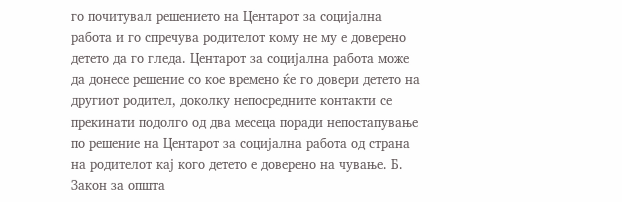го почитувал решението на Центарот за социјална работа и го спречува родителот кому не му е доверено детето да го гледа. Центарот за социјална работа може да донесе решение со кое времено ќе го довери детето на другиот родител, доколку непосредните контакти се прекинати подолго од два месеца поради непостапување по решение на Центарот за социјална работа од страна на родителот кај кого детето е доверено на чување. Б. Закон за општа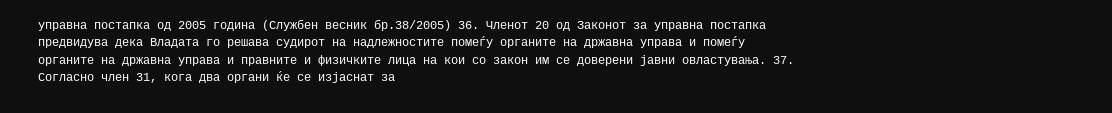управна постапка од 2005 година (Службен весник бр.38/2005) 36. Членот 20 од Законот за управна постапка предвидува дека Владата го решава судирот на надлежностите помеѓу органите на државна управа и помеѓу органите на државна управа и правните и физичките лица на кои со закон им се доверени јавни овластувања. 37. Согласно член 31, кога два органи ќе се изјаснат за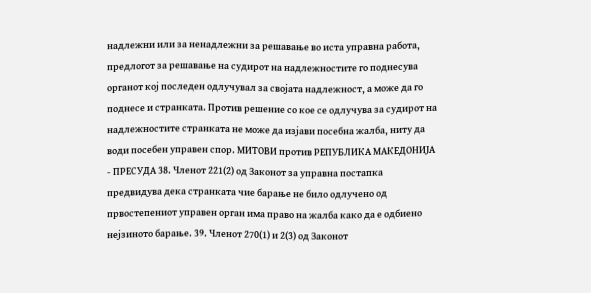надлежни или за ненадлежни за решавање во иста управна работа, предлогот за решавање на судирот на надлежностите го поднесува органот кој последен одлучувал за својата надлежност, а може да го поднесе и странката. Против решение со кое се одлучува за судирот на надлежностите странката не може да изјави посебна жалба, ниту да води посебен управен спор. МИТОВИ против РЕПУБЛИКА МАКЕДОНИЈА - ПРЕСУДА 38. Членот 221(2) од Законот за управна постапка предвидува дека странката чие барање не било одлучено од првостепениот управен орган има право на жалба како да е одбиено нејзиното барање. 39. Членот 270(1) и 2(3) од Законот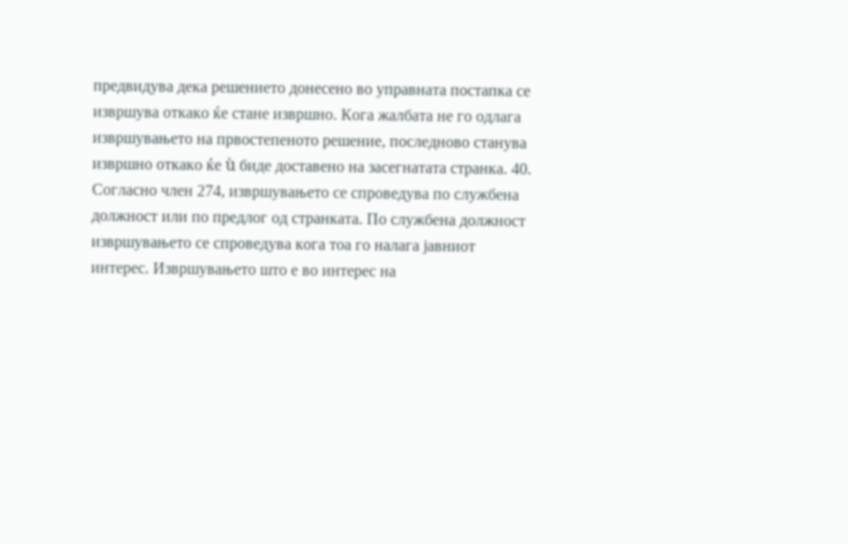предвидува дека решението донесено во управната постапка се извршува откако ќе стане извршно. Кога жалбата не го одлага извршувањето на првостепеното решение, последново станува извршно откако ќе ù биде доставено на засегнатата странка. 40. Согласно член 274, извршувањето се спроведува по службена должност или по предлог од странката. По службена должност извршувањето се спроведува кога тоа го налага јавниот интерес. Извршувањето што е во интерес на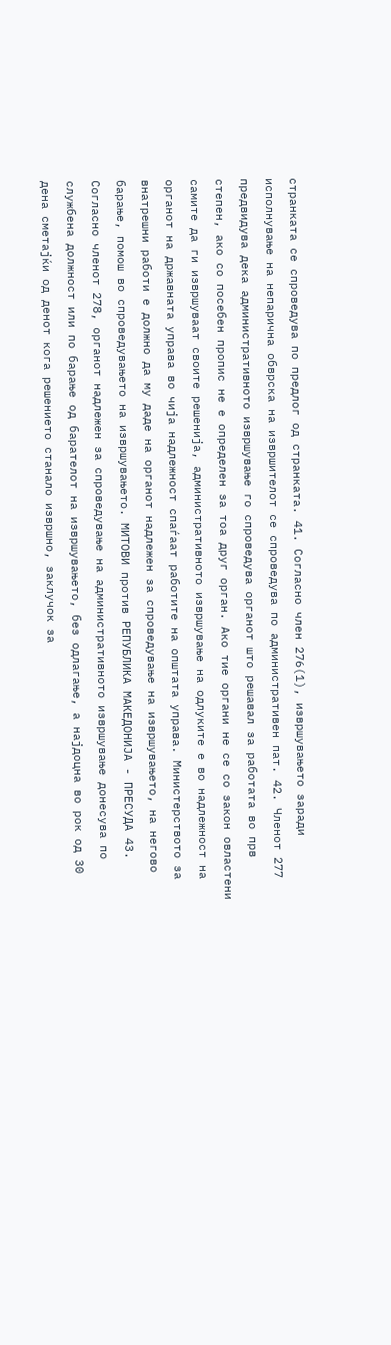странката се спроведува по предлог од странката. 41. Согласно член 276(1), извршувањето заради исполнување на непарична обврска на извршителот се спроведува по административен пат. 42. Членот 277 предвидува дека административното извршување го спроведува органот што решавал за работата во прв степен, ако со посебен пропис не е определен за тоа друг орган. Ако тие органи не се со закон овластени самите да ги извршуваат своите решенија, административното извршување на одлуките е во надлежност на органот на државната управа во чија надлежност спаѓаат работите на општата управа. Министерството за внатрешни работи е должно да му даде на органот надлежен за спроведување на извршувањето, на негово барање, помош во спроведувањето на извршувањето. МИТОВИ против РЕПУБЛИКА МАКЕДОНИЈА - ПРЕСУДА 43. Согласно членот 278, органот надлежен за спроведување на административното извршување донесува по службена должност или по барање од барателот на извршувањето, без одлагање, а најдоцна во рок од 30 дена сметајќи од денот кога решението станало извршно, заклучок за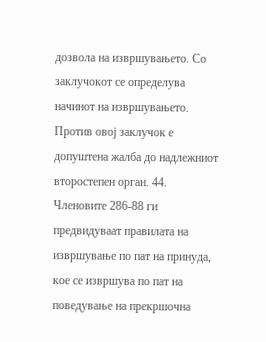дозвола на извршувањето. Со заклучокот се определува начинот на извршувањето. Против овој заклучок е допуштена жалба до надлежниот второстепен орган. 44. Членовите 286-88 ги предвидуваат правилата на извршување по пат на принуда, кое се извршува по пат на поведување на прекршочна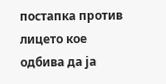постапка против лицето кое одбива да ја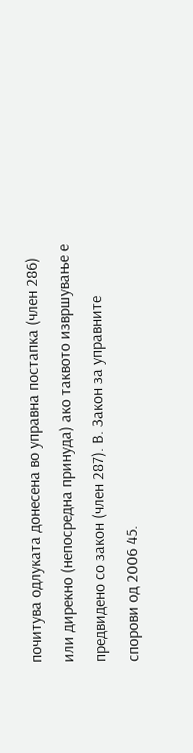почитува одлуката донесена во управна постапка (член 286) или дирекно (непосредна принуда) ако таквото извршување е предвидено со закон (член 287). В. Закон за управните спорови од 2006 45.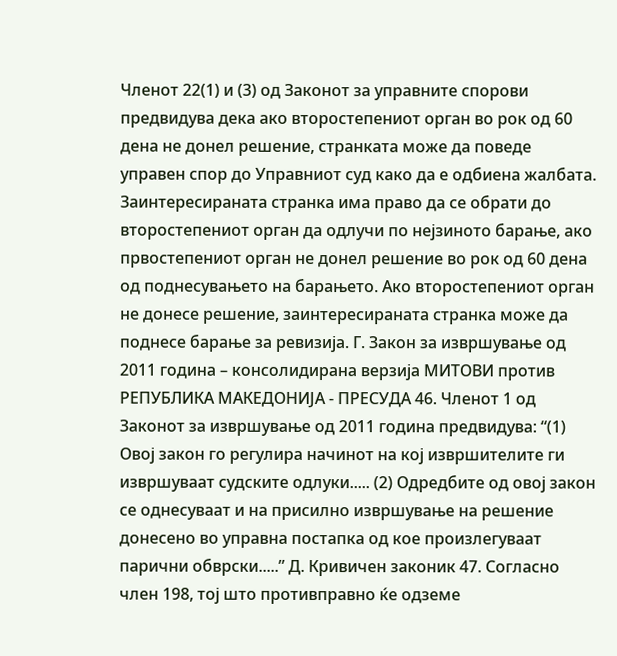Членот 22(1) и (3) од Законот за управните спорови предвидува дека ако второстепениот орган во рок од 60 дена не донел решение, странката може да поведе управен спор до Управниот суд како да е одбиена жалбата. Заинтересираната странка има право да се обрати до второстепениот орган да одлучи по нејзиното барање, ако првостепениот орган не донел решение во рок од 60 дена од поднесувањето на барањето. Ако второстепениот орган не донесе решение, заинтересираната странка може да поднесе барање за ревизија. Г. Закон за извршување од 2011 година – консолидирана верзија МИТОВИ против РЕПУБЛИКА МАКЕДОНИЈА - ПРЕСУДА 46. Членот 1 од Законот за извршување од 2011 година предвидува: “(1) Овој закон го регулира начинот на кој извршителите ги извршуваат судските одлуки..... (2) Одредбите од овој закон се однесуваат и на присилно извршување на решение донесено во управна постапка од кое произлегуваат парични обврски.....” Д. Кривичен законик 47. Согласно член 198, тој што противправно ќе одземе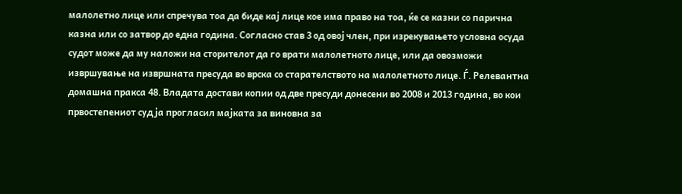малолетно лице или спречува тоа да биде кај лице кое има право на тоа, ќе се казни со парична казна или со затвор до една година. Согласно став 3 од овој член, при изрекувањето условна осуда судот може да му наложи на сторителот да го врати малолетното лице, или да овозможи извршување на извршната пресуда во врска со старателството на малолетното лице. Ѓ. Релевантна домашна пракса 48. Владата достави копии од две пресуди донесени во 2008 и 2013 година, во кои првостепениот суд ја прогласил мајката за виновна за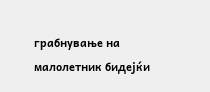грабнување на малолетник бидејќи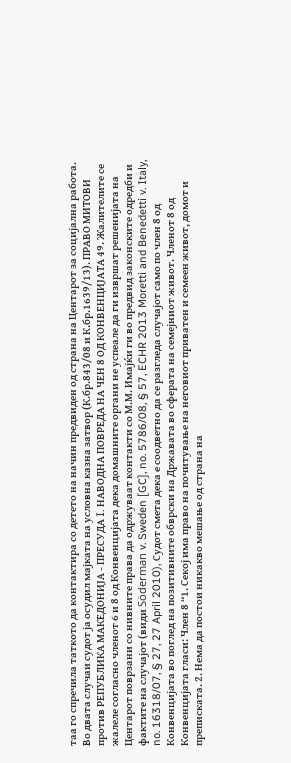таа го спречила таткото да контактира со детето на начин предвиден од страна на Центарот за социјална работа. Во двата случаи судот ја осудил мајката на условна казна затвор (К.бр.843/08 и К.бр.1639/13). ПРАВО МИТОВИ против РЕПУБЛИКА МАКЕДОНИЈА - ПРЕСУДА I. НАВОДНА ПОВРЕДА НА ЧЕН 8 ОД КОНВЕНЦИЈАТА 49. Жалителите се жалеле согласно членот 6 и 8 од Конвенцијата дека домашните органи не успеале да ги извршат решенијата на Центарот поврзани со нивните права да одржуваат контакти со М.М. Имајќи ги во предвид законските одредби и фактите на случајот (види Söderman v. Sweden [GC], no. 5786/08, § 57, ECHR 2013 Moretti and Benedetti v. Italy, no. 16318/07, § 27, 27 April 2010), Судот смета дека е соодветно да се разгледа случајот само по член 8 од Конвенцијата во поглед на позитивните обврски на Државата во сферата на семејниот живот. Членот 8 од Конвенцијата гласи: Член 8 “1. Секој има право на почитување на неговиот приватен и семеен живот, домот и преписката. 2. Нема да постои никакво мешање од страна на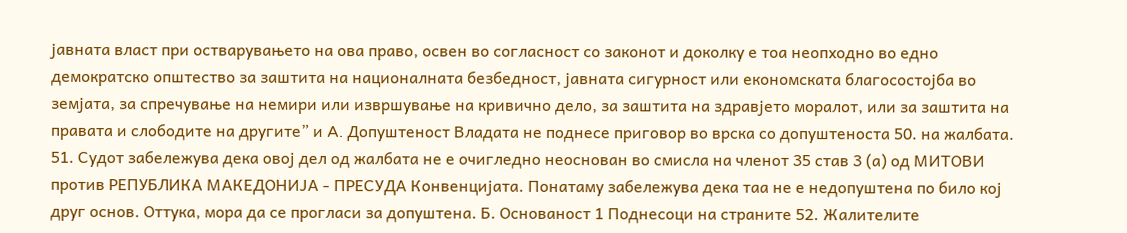јавната власт при остварувањето на ова право, освен во согласност со законот и доколку е тоа неопходно во едно демократско општество за заштита на националната безбедност, јавната сигурност или економската благосостојба во земјата, за спречување на немири или извршување на кривично дело, за заштита на здравјето моралот, или за заштита на правата и слободите на другите” и A. Допуштеност Владата не поднесе приговор во врска со допуштеноста 50. на жалбата. 51. Судот забележува дека овој дел од жалбата не е очигледно неоснован во смисла на членот 35 став 3 (а) од МИТОВИ против РЕПУБЛИКА МАКЕДОНИЈА - ПРЕСУДА Конвенцијата. Понатаму забележува дека таа не е недопуштена по било кој друг основ. Оттука, мора да се прогласи за допуштена. Б. Основаност 1 Поднесоци на страните 52. Жалителите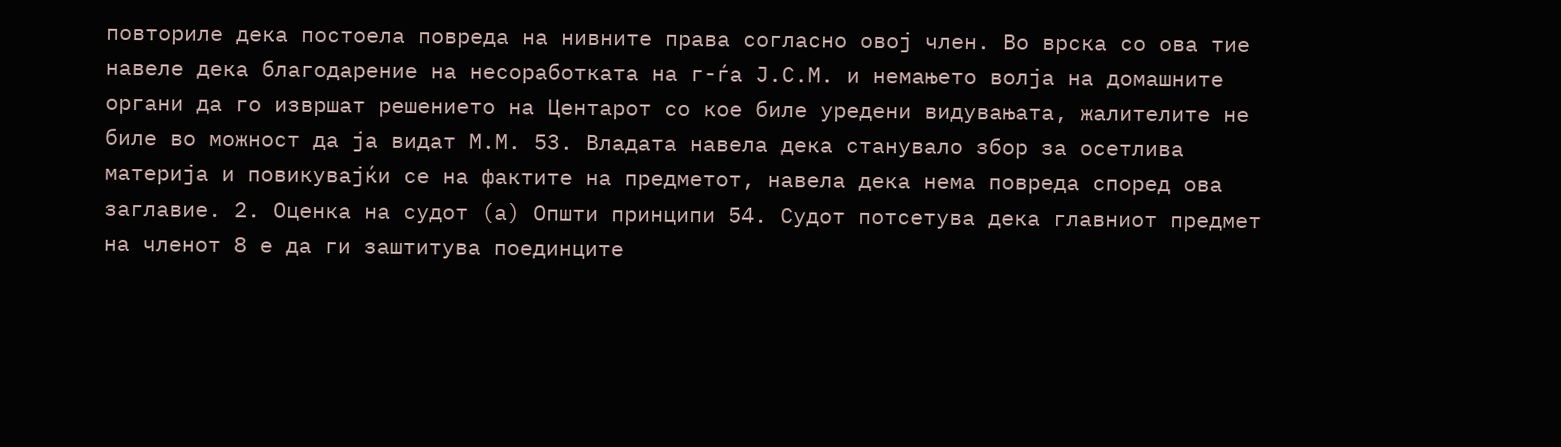повториле дека постоела повреда на нивните права согласно овој член. Во врска со ова тие навеле дека благодарение на несоработката на г-ѓа Ј.С.М. и немањето волја на домашните органи да го извршат решението на Центарот со кое биле уредени видувањата, жалителите не биле во можност да ја видат М.М. 53. Владата навела дека станувало збор за осетлива материја и повикувајќи се на фактите на предметот, навела дека нема повреда според ова заглавие. 2. Оценка на судот (а) Општи принципи 54. Судот потсетува дека главниот предмет на членот 8 е да ги заштитува поединците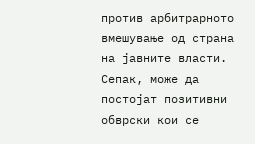против арбитрарното вмешување од страна на јавните власти. Сепак, може да постојат позитивни обврски кои се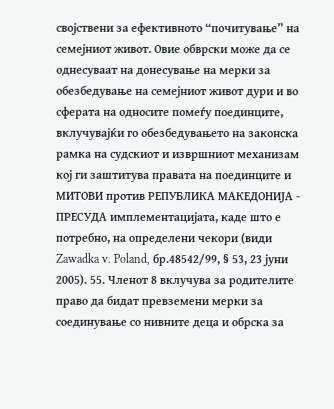својствени за ефективното “почитување” на семејниот живот. Овие обврски може да се однесуваат на донесување на мерки за обезбедување на семејниот живот дури и во сферата на односите помеѓу поединците, вклучувајќи го обезбедувањето на законска рамка на судскиот и извршниот механизам кој ги заштитува правата на поединците и МИТОВИ против РЕПУБЛИКА МАКЕДОНИЈА - ПРЕСУДА имплементацијата, каде што е потребно, на определени чекори (види Zawadka v. Poland, бр.48542/99, § 53, 23 јуни 2005). 55. Членот 8 вклучува за родителите право да бидат превземени мерки за соединување со нивните деца и обрска за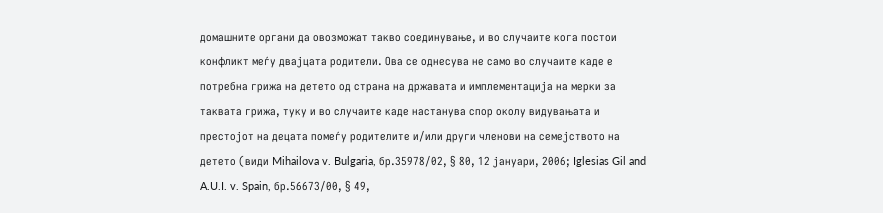домашните органи да овозможат такво соединување, и во случаите кога постои конфликт меѓу двајцата родители. Ова се однесува не само во случаите каде е потребна грижа на детето од страна на државата и имплементација на мерки за таквата грижа, туку и во случаите каде настанува спор околу видувањата и престојот на децата помеѓу родителите и/или други членови на семејството на детето (види Mihailova v. Bulgaria, бр.35978/02, § 80, 12 јануари, 2006; Iglesias Gil and A.U.I. v. Spain, бр.56673/00, § 49,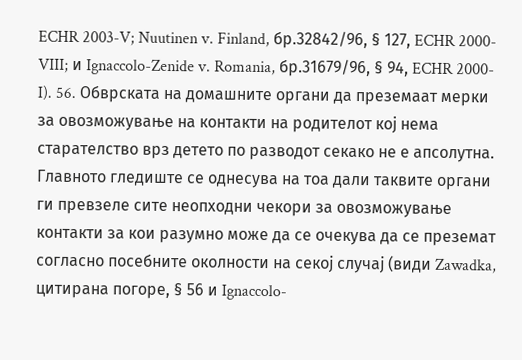ECHR 2003-V; Nuutinen v. Finland, бр.32842/96, § 127, ECHR 2000-VIII; и Ignaccolo-Zenide v. Romania, бр.31679/96, § 94, ECHR 2000-I). 56. Обврската на домашните органи да преземаат мерки за овозможување на контакти на родителот кој нема старателство врз детето по разводот секако не е апсолутна. Главното гледиште се однесува на тоа дали таквите органи ги превзеле сите неопходни чекори за овозможување контакти за кои разумно може да се очекува да се преземат согласно посебните околности на секој случај (види Zawadka, цитирана погоре, § 56 и Ignaccolo-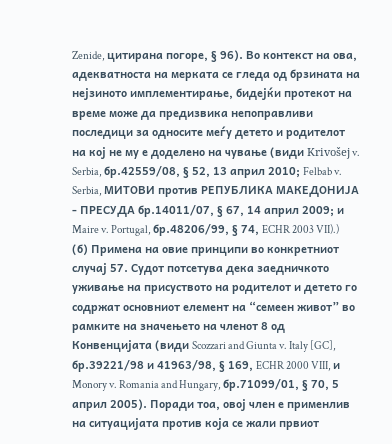Zenide, цитирана погоре, § 96). Во контекст на ова, адекватноста на мерката се гледа од брзината на нејзиното имплементирање, бидејќи протекот на време може да предизвика непоправливи последици за односите меѓу детето и родителот на кој не му е доделено на чување (види Krivošej v. Serbia, бр.42559/08, § 52, 13 април 2010; Felbab v. Serbia, МИТОВИ против РЕПУБЛИКА МАКЕДОНИЈА - ПРЕСУДА бр.14011/07, § 67, 14 април 2009; и Maire v. Portugal, бр.48206/99, § 74, ECHR 2003 VII).) (б) Примена на овие принципи во конкретниот случај 57. Судот потсетува дека заедничкото уживање на присуството на родителот и детето го содржат основниот елемент на “семеен живот” во рамките на значењето на членот 8 од Конвенцијата (види Scozzari and Giunta v. Italy [GC], бр.39221/98 и 41963/98, § 169, ECHR 2000 VIII, и Monory v. Romania and Hungary, бр.71099/01, § 70, 5 април 2005). Поради тоа, овој член е применлив на ситуацијата против која се жали првиот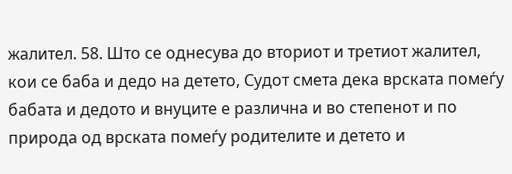жалител. 58. Што се однесува до вториот и третиот жалител, кои се баба и дедо на детето, Судот смета дека врската помеѓу бабата и дедото и внуците е различна и во степенот и по природа од врската помеѓу родителите и детето и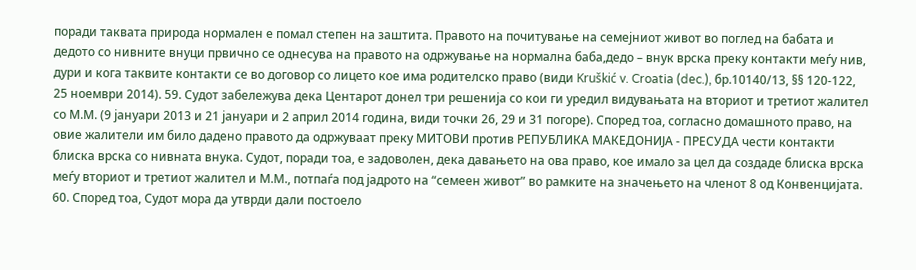поради таквата природа нормален е помал степен на заштита. Правото на почитување на семејниот живот во поглед на бабата и дедото со нивните внуци првично се однесува на правото на одржување на нормална баба,дедо – внук врска преку контакти меѓу нив, дури и кога таквите контакти се во договор со лицето кое има родителско право (види Kruškić v. Croatia (dec.), бр.10140/13, §§ 120-122, 25 ноември 2014). 59. Судот забележува дека Центарот донел три решенија со кои ги уредил видувањата на вториот и третиот жалител со М.М. (9 јануари 2013 и 21 јануари и 2 април 2014 година, види точки 26, 29 и 31 погоре). Според тоа, согласно домашното право, на овие жалители им било дадено правото да одржуваат преку МИТОВИ против РЕПУБЛИКА МАКЕДОНИЈА - ПРЕСУДА чести контакти блиска врска со нивната внука. Судот, поради тоа, е задоволен, дека давањето на ова право, кое имало за цел да создаде блиска врска меѓу вториот и третиот жалител и М.М., потпаѓа под јадрото на “семеен живот” во рамките на значењето на членот 8 од Конвенцијата. 60. Според тоа, Судот мора да утврди дали постоело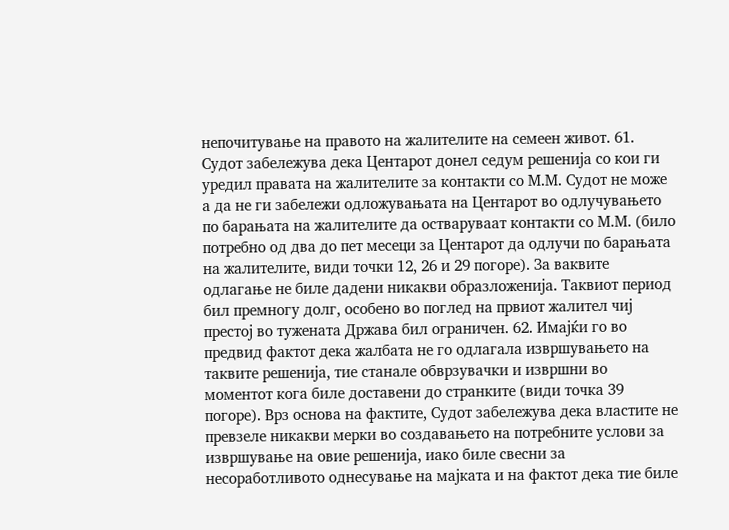непочитување на правото на жалителите на семеен живот. 61. Судот забележува дека Центарот донел седум решенија со кои ги уредил правата на жалителите за контакти со М.М. Судот не може а да не ги забележи одложувањата на Центарот во одлучувањето по барањата на жалителите да остваруваат контакти со М.М. (било потребно од два до пет месеци за Центарот да одлучи по барањата на жалителите, види точки 12, 26 и 29 погоре). За ваквите одлагање не биле дадени никакви образложенија. Таквиот период бил премногу долг, особено во поглед на првиот жалител чиј престој во тужената Држава бил ограничен. 62. Имајќи го во предвид фактот дека жалбата не го одлагала извршувањето на таквите решенија, тие станале обврзувачки и извршни во моментот кога биле доставени до странките (види точка 39 погоре). Врз основа на фактите, Судот забележува дека властите не превзеле никакви мерки во создавањето на потребните услови за извршување на овие решенија, иако биле свесни за несоработливото однесување на мајката и на фактот дека тие биле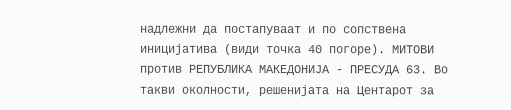надлежни да постапуваат и по сопствена иницијатива (види точка 40 погоре). МИТОВИ против РЕПУБЛИКА МАКЕДОНИЈА - ПРЕСУДА 63. Во такви околности, решенијата на Центарот за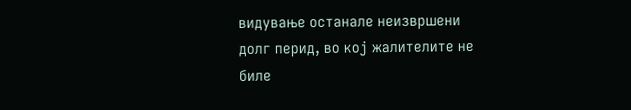видување останале неизвршени долг перид, во кој жалителите не биле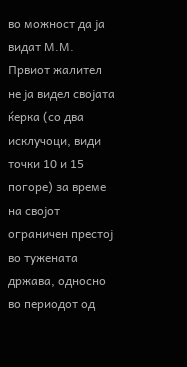во можност да ја видат М.М. Првиот жалител не ја видел својата ќерка (со два исклучоци, види точки 10 и 15 погоре) за време на својот ограничен престој во тужената држава, односно во периодот од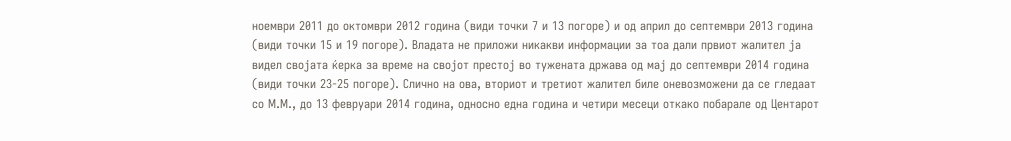ноември 2011 до октомври 2012 година (види точки 7 и 13 погоре) и од април до септември 2013 година (види точки 15 и 19 погоре). Владата не приложи никакви информации за тоа дали првиот жалител ја видел својата ќерка за време на својот престој во тужената држава од мај до септември 2014 година (види точки 23-25 погоре). Слично на ова, вториот и третиот жалител биле оневозможени да се гледаат со М.М., до 13 февруари 2014 година, односно една година и четири месеци откако побарале од Центарот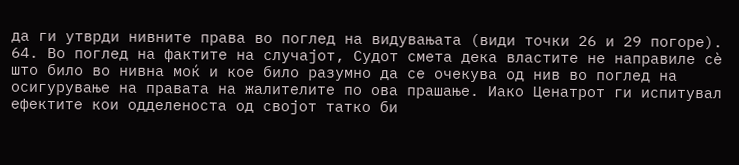да ги утврди нивните права во поглед на видувањата (види точки 26 и 29 погоре). 64. Во поглед на фактите на случајот, Судот смета дека властите не направиле сè што било во нивна моќ и кое било разумно да се очекува од нив во поглед на осигурување на правата на жалителите по ова прашање. Иако Ценатрот ги испитувал ефектите кои одделеноста од својот татко би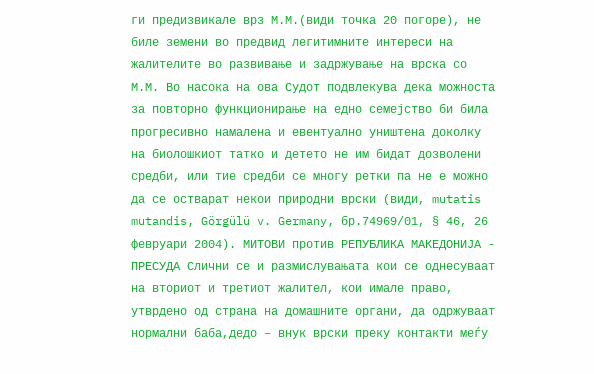ги предизвикале врз М.М.(види точка 20 погоре), не биле земени во предвид легитимните интереси на жалителите во развивање и задржување на врска со М.М. Во насока на ова Судот подвлекува дека можноста за повторно функционирање на едно семејство би била прогресивно намалена и евентуално уништена доколку на биолошкиот татко и детето не им бидат дозволени средби, или тие средби се многу ретки па не е можно да се остварат некои природни врски (види, mutatis mutandis, Görgülü v. Germany, бр.74969/01, § 46, 26 февруари 2004). МИТОВИ против РЕПУБЛИКА МАКЕДОНИЈА - ПРЕСУДА Слични се и размислувањата кои се однесуваат на вториот и третиот жалител, кои имале право, утврдено од страна на домашните органи, да одржуваат нормални баба,дедо – внук врски преку контакти меѓу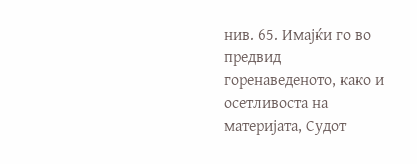нив. 65. Имајќи го во предвид горенаведеното, како и осетливоста на материјата, Судот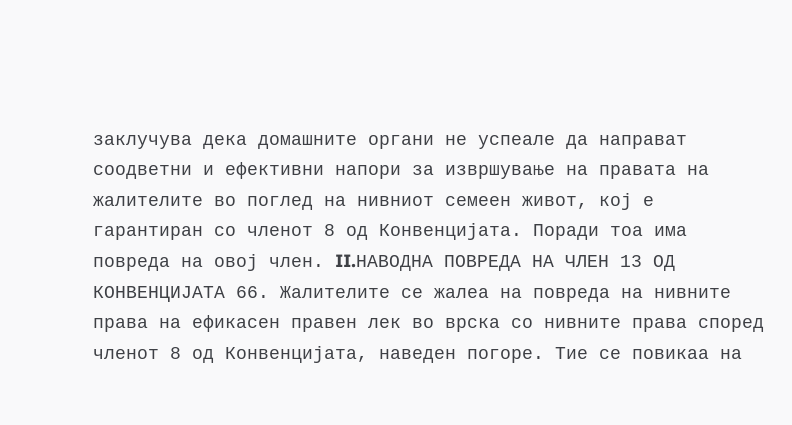заклучува дека домашните органи не успеале да направат соодветни и ефективни напори за извршување на правата на жалителите во поглед на нивниот семеен живот, кој е гарантиран со членот 8 од Конвенцијата. Поради тоа има повреда на овој член. II.НАВОДНА ПОВРЕДА НА ЧЛЕН 13 ОД КОНВЕНЦИЈАТА 66. Жалителите се жалеа на повреда на нивните права на ефикасен правен лек во врска со нивните права според членот 8 од Конвенцијата, наведен погоре. Тие се повикаа на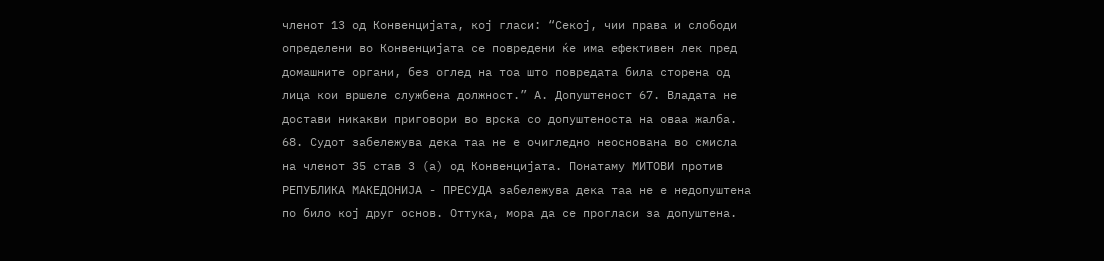членот 13 од Конвенцијата, кој гласи: “Секој, чии права и слободи определени во Конвенцијата се повредени ќе има ефективен лек пред домашните органи, без оглед на тоа што повредата била сторена од лица кои вршеле службена должност.” А. Допуштеност 67. Владата не достави никакви приговори во врска со допуштеноста на оваа жалба. 68. Судот забележува дека таа не е очигледно неоснована во смисла на членот 35 став 3 (а) од Конвенцијата. Понатаму МИТОВИ против РЕПУБЛИКА МАКЕДОНИЈА - ПРЕСУДА забележува дека таа не е недопуштена по било кој друг основ. Оттука, мора да се прогласи за допуштена.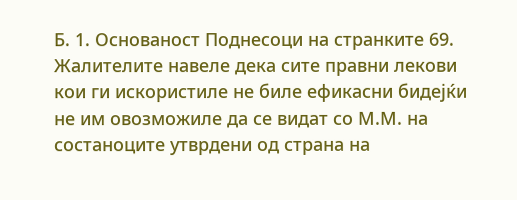Б. 1. Основаност Поднесоци на странките 69. Жалителите навеле дека сите правни лекови кои ги искористиле не биле ефикасни бидејќи не им овозможиле да се видат со М.М. на состаноците утврдени од страна на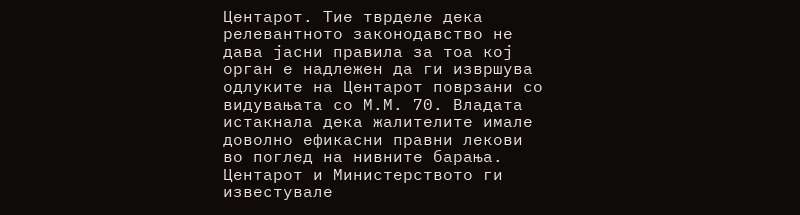Центарот. Тие тврделе дека релевантното законодавство не дава јасни правила за тоа кој орган е надлежен да ги извршува одлуките на Центарот поврзани со видувањата со М.М. 70. Владата истакнала дека жалителите имале доволно ефикасни правни лекови во поглед на нивните барања. Центарот и Министерството ги известувале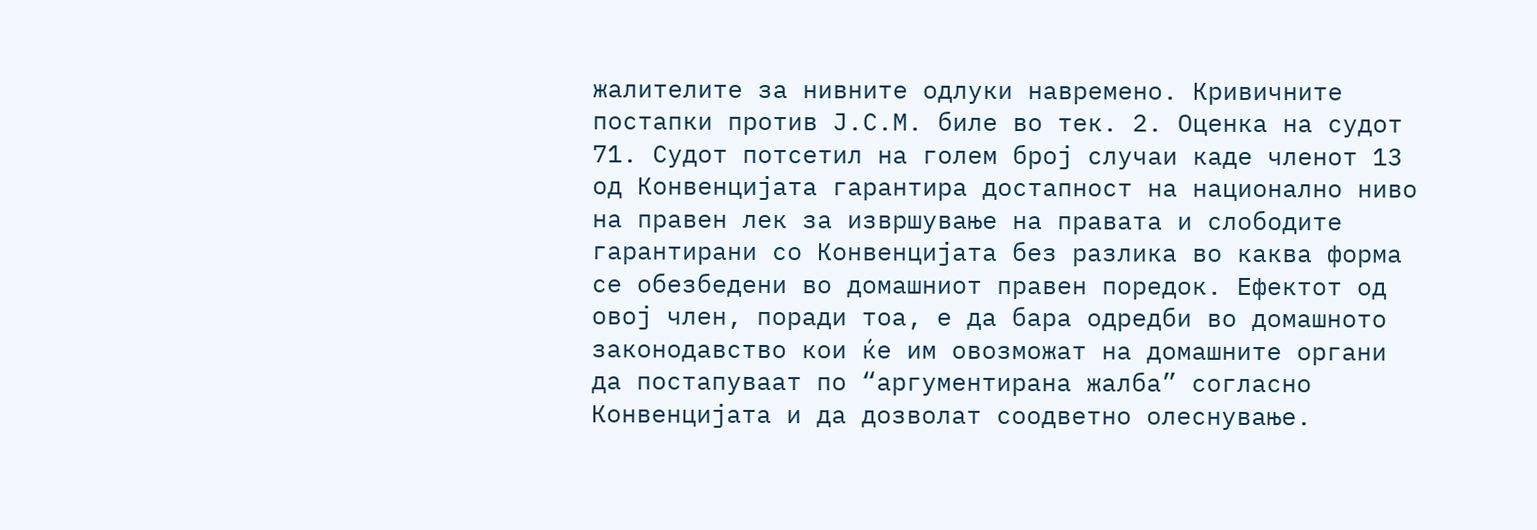жалителите за нивните одлуки навремено. Кривичните постапки против Ј.С.М. биле во тек. 2. Оценка на судот 71. Судот потсетил на голем број случаи каде членот 13 од Конвенцијата гарантира достапност на национално ниво на правен лек за извршување на правата и слободите гарантирани со Конвенцијата без разлика во каква форма се обезбедени во домашниот правен поредок. Ефектот од овој член, поради тоа, е да бара одредби во домашното законодавство кои ќе им овозможат на домашните органи да постапуваат по “аргументирана жалба” согласно Конвенцијата и да дозволат соодветно олеснување.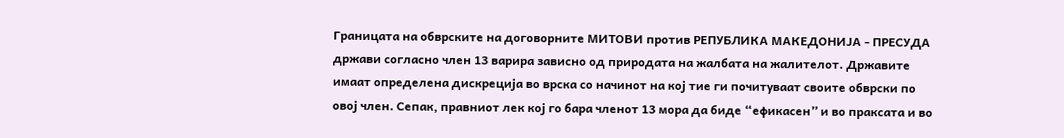Границата на обврските на договорните МИТОВИ против РЕПУБЛИКА МАКЕДОНИЈА - ПРЕСУДА држави согласно член 13 варира зависно од природата на жалбата на жалителот. Државите имаат определена дискреција во врска со начинот на кој тие ги почитуваат своите обврски по овој член. Сепак, правниот лек кој го бара членот 13 мора да биде “ефикасен” и во праксата и во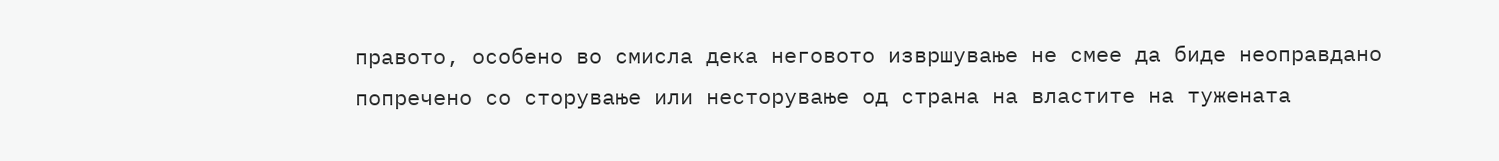правото, особено во смисла дека неговото извршување не смее да биде неоправдано попречено со сторување или несторување од страна на властите на тужената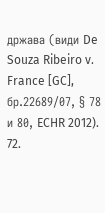држава (види De Souza Ribeiro v. France [GC], бр.22689/07, § 78 и 80, ECHR 2012). 72.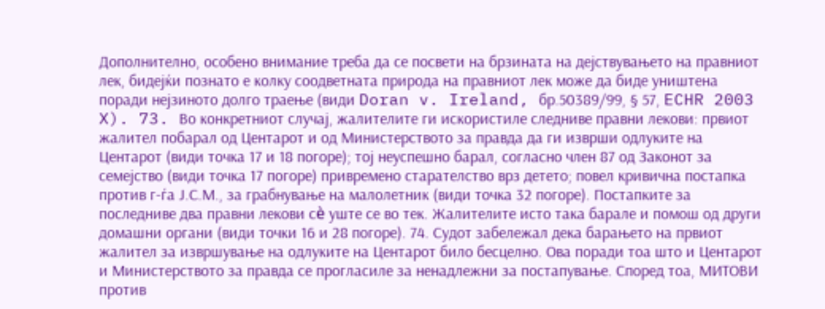Дополнително, особено внимание треба да се посвети на брзината на дејствувањето на правниот лек, бидејќи познато е колку соодветната природа на правниот лек може да биде уништена поради нејзиното долго траење (види Doran v. Ireland, бр.50389/99, § 57, ECHR 2003 X). 73. Во конкретниот случај, жалителите ги искористиле следниве правни лекови: првиот жалител побарал од Центарот и од Министерството за правда да ги изврши одлуките на Центарот (види точка 17 и 18 погоре); тој неуспешно барал, согласно член 87 од Законот за семејство (види точка 17 погоре) привремено старателство врз детето; повел кривична постапка против г-ѓа Ј.С.М., за грабнување на малолетник (види точка 32 погоре). Постапките за последниве два правни лекови сè уште се во тек. Жалителите исто така барале и помош од други домашни органи (види точки 16 и 28 погоре). 74. Судот забележал дека барањето на првиот жалител за извршување на одлуките на Центарот било бесцелно. Ова поради тоа што и Центарот и Министерството за правда се прогласиле за ненадлежни за постапување. Според тоа, МИТОВИ против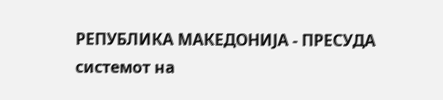РЕПУБЛИКА МАКЕДОНИЈА - ПРЕСУДА системот на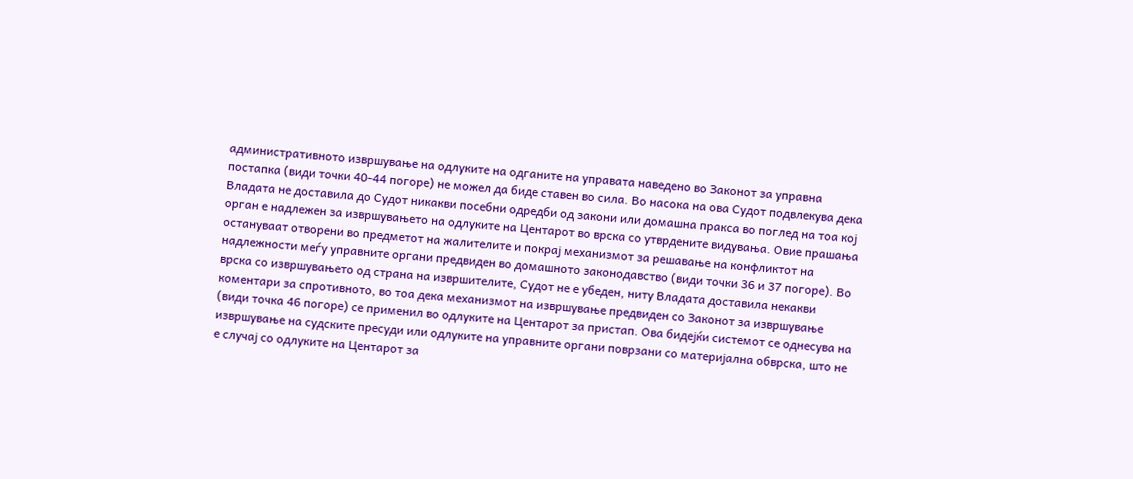административното извршување на одлуките на одганите на управата наведено во Законот за управна постапка (види точки 40-44 погоре) не можел да биде ставен во сила. Во насока на ова Судот подвлекува дека Владата не доставила до Судот никакви посебни одредби од закони или домашна пракса во поглед на тоа кој орган е надлежен за извршувањето на одлуките на Центарот во врска со утврдените видувања. Овие прашања остануваат отворени во предметот на жалителите и покрај механизмот за решавање на конфликтот на надлежности меѓу управните органи предвиден во домашното законодавство (види точки 36 и 37 погоре). Во врска со извршувањето од страна на извршителите, Судот не е убеден, ниту Владата доставила некакви коментари за спротивното, во тоа дека механизмот на извршување предвиден со Законот за извршување (види точка 46 погоре) се применил во одлуките на Центарот за пристап. Ова бидејќи системот се однесува на извршување на судските пресуди или одлуките на управните органи поврзани со материјална обврска, што не е случај со одлуките на Центарот за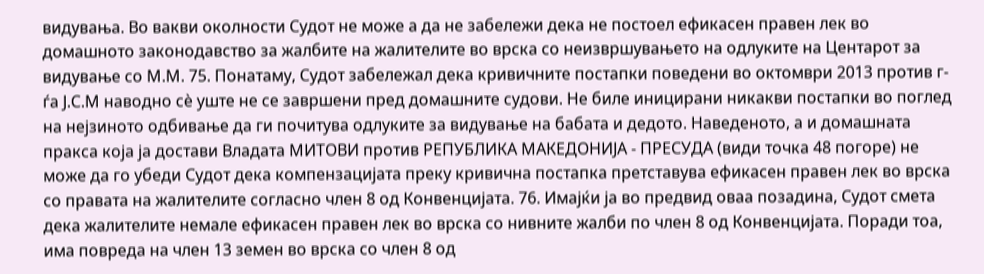видувања. Во вакви околности Судот не може а да не забележи дека не постоел ефикасен правен лек во домашното законодавство за жалбите на жалителите во врска со неизвршувањето на одлуките на Центарот за видување со М.М. 75. Понатаму, Судот забележал дека кривичните постапки поведени во октомври 2013 против г-ѓа Ј.С.М наводно сè уште не се завршени пред домашните судови. Не биле иницирани никакви постапки во поглед на нејзиното одбивање да ги почитува одлуките за видување на бабата и дедото. Наведеното, а и домашната пракса која ја достави Владата МИТОВИ против РЕПУБЛИКА МАКЕДОНИЈА - ПРЕСУДА (види точка 48 погоре) не може да го убеди Судот дека компензацијата преку кривична постапка претставува ефикасен правен лек во врска со правата на жалителите согласно член 8 од Конвенцијата. 76. Имајќи ја во предвид оваа позадина, Судот смета дека жалителите немале ефикасен правен лек во врска со нивните жалби по член 8 од Конвенцијата. Поради тоа, има повреда на член 13 земен во врска со член 8 од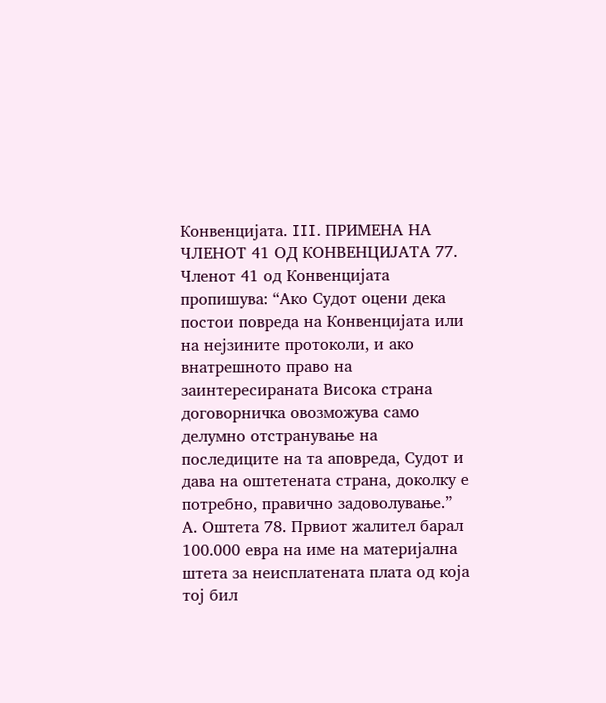Конвенцијата. III. ПРИМЕНА НА ЧЛЕНОТ 41 ОД КОНВЕНЦИЈАТА 77. Членот 41 од Конвенцијата пропишува: “Ако Судот оцени дека постои повреда на Конвенцијата или на нејзините протоколи, и ако внатрешното право на заинтересираната Висока страна договорничка овозможува само делумно отстранување на последиците на та аповреда, Судот и дава на оштетената страна, доколку е потребно, правично задоволување.” А. Оштета 78. Првиот жалител барал 100.000 евра на име на материјална штета за неисплатената плата од која тој бил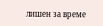лишен за време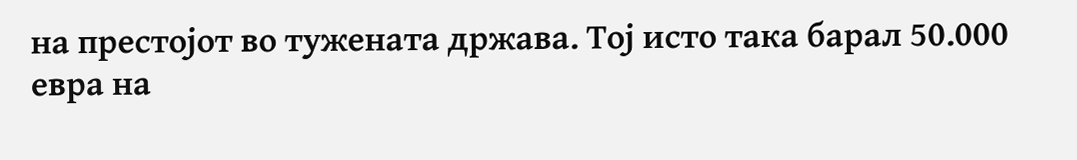на престојот во тужената држава. Тој исто така барал 50.000 евра на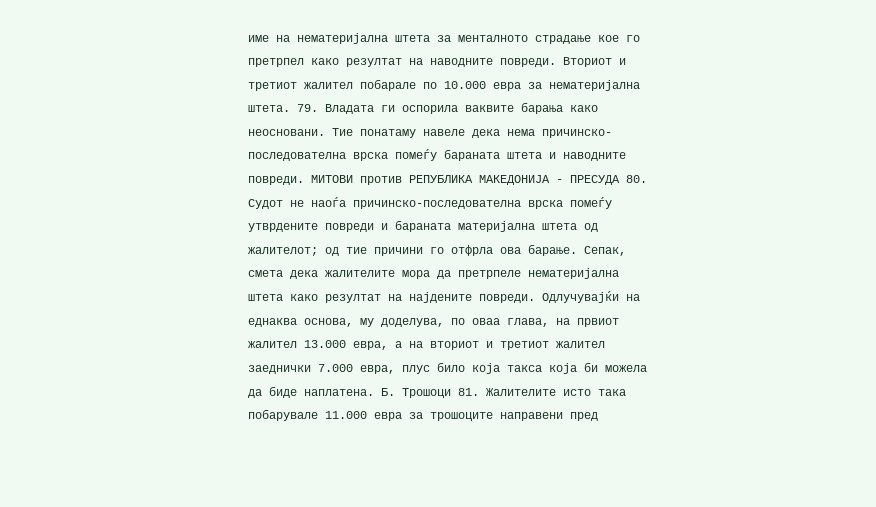име на нематеријална штета за менталното страдање кое го претрпел како резултат на наводните повреди. Вториот и третиот жалител побарале по 10.000 евра за нематеријална штета. 79. Владата ги оспорила ваквите барања како неосновани. Тие понатаму навеле дека нема причинско-последователна врска помеѓу бараната штета и наводните повреди. МИТОВИ против РЕПУБЛИКА МАКЕДОНИЈА - ПРЕСУДА 80. Судот не наоѓа причинско-последователна врска помеѓу утврдените повреди и бараната материјална штета од жалителот; од тие причини го отфрла ова барање. Сепак, смета дека жалителите мора да претрпеле нематеријална штета како резултат на најдените повреди. Одлучувајќи на еднаква основа, му доделува, по оваа глава, на првиот жалител 13.000 евра, а на вториот и третиот жалител заеднички 7.000 евра, плус било која такса која би можела да биде наплатена. Б. Трошоци 81. Жалителите исто така побарувале 11.000 евра за трошоците направени пред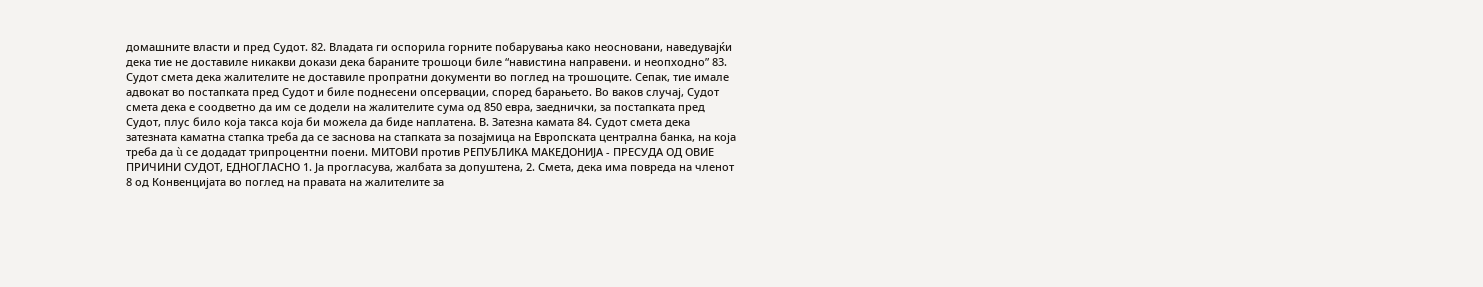домашните власти и пред Судот. 82. Владата ги оспорила горните побарувања како неосновани, наведувајќи дека тие не доставиле никакви докази дека бараните трошоци биле “навистина направени. и неопходно” 83. Судот смета дека жалителите не доставиле пропратни документи во поглед на трошоците. Сепак, тие имале адвокат во постапката пред Судот и биле поднесени опсервации, според барањето. Во ваков случај, Судот смета дека е соодветно да им се додели на жалителите сума од 850 евра, заеднички, за постапката пред Судот, плус било која такса која би можела да биде наплатена. В. Затезна камата 84. Судот смета дека затезната каматна стапка треба да се заснова на стапката за позајмица на Европската централна банка, на која треба да ù се додадат трипроцентни поени. МИТОВИ против РЕПУБЛИКА МАКЕДОНИЈА - ПРЕСУДА ОД ОВИЕ ПРИЧИНИ СУДОТ, ЕДНОГЛАСНО 1. Ја прогласува, жалбата за допуштена, 2. Смета, дека има повреда на членот 8 од Конвенцијата во поглед на правата на жалителите за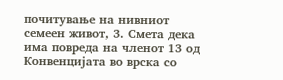почитување на нивниот семеен живот, 3. Смета дека има повреда на членот 13 од Конвенцијата во врска со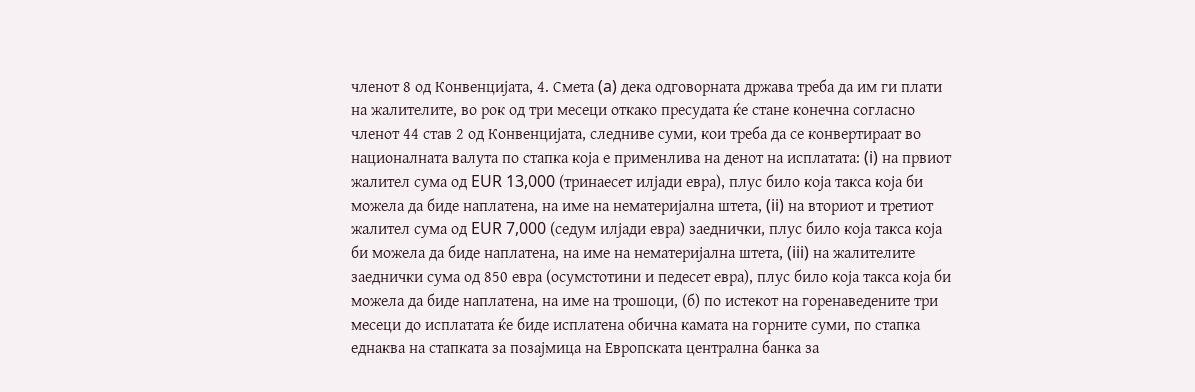членот 8 од Конвенцијата, 4. Смета (a) дека одговорната држава треба да им ги плати на жалителите, во рок од три месеци откако пресудата ќе стане конечна согласно членот 44 став 2 од Конвенцијата, следниве суми, кои треба да се конвертираат во националната валута по стапка која е применлива на денот на исплатата: (i) на првиот жалител сума од EUR 13,000 (тринаесет илјади евра), плус било која такса која би можела да биде наплатена, на име на нематеријална штета, (ii) на вториот и третиот жалител сума од EUR 7,000 (седум илјади евра) заеднички, плус било која такса која би можела да биде наплатена, на име на нематеријална штета, (iii) на жалителите заеднички сума од 850 евра (осумстотини и педесет евра), плус било која такса која би можела да биде наплатена, на име на трошоци, (б) по истекот на горенаведените три месеци до исплатата ќе биде исплатена обична камата на горните суми, по стапка еднаква на стапката за позајмица на Европската централна банка за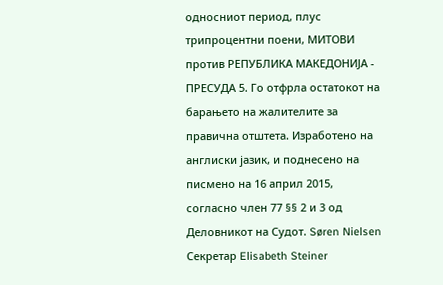односниот период, плус трипроцентни поени, МИТОВИ против РЕПУБЛИКА МАКЕДОНИЈА - ПРЕСУДА 5. Го отфрла остатокот на барањето на жалителите за правична отштета. Изработено на англиски јазик, и поднесено на писмено на 16 април 2015, согласно член 77 §§ 2 и 3 од Деловникот на Судот. Søren Nielsen Секретар Elisabeth Steiner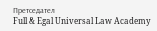Претседател
Full & Egal Universal Law Academy